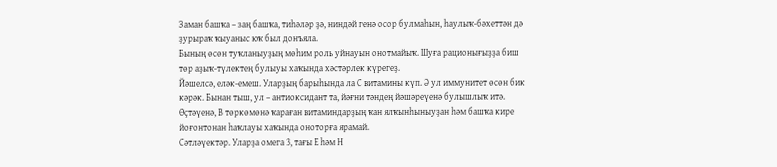Заман башҡа – заң башҡа, тиһәләр ҙә, ниндәй генә осор булмаһын, һаулыҡ-бәхеттән дә ҙурыраҡ ҡыуаныс юҡ был донъяла.
Бының өсөн туҡланыуҙың мөһим роль уйнауын онотмайыҡ. Шуға рационығыҙҙа биш төр аҙыҡ-түлектең булыуы хаҡында хәстәрлек күрегеҙ.
Йәшелсә, еләк-емеш. Уларҙың барыһында ла С витамины күп. Ә ул иммунитет өсөн бик кәрәк. Бынан тыш, ул – антиоксидант та, йәғни тәндең йәшәреүенә булышлыҡ итә. Өҫтәүенә, В төркөмөнә ҡараған витаминдарҙың ҡан ялҡынһыныуҙан һәм башҡа кире йоғонтонан һаҡлауы хаҡында оноторға ярамай.
Сәтләүектәр. Уларҙа омега 3, тағы Е һәм Н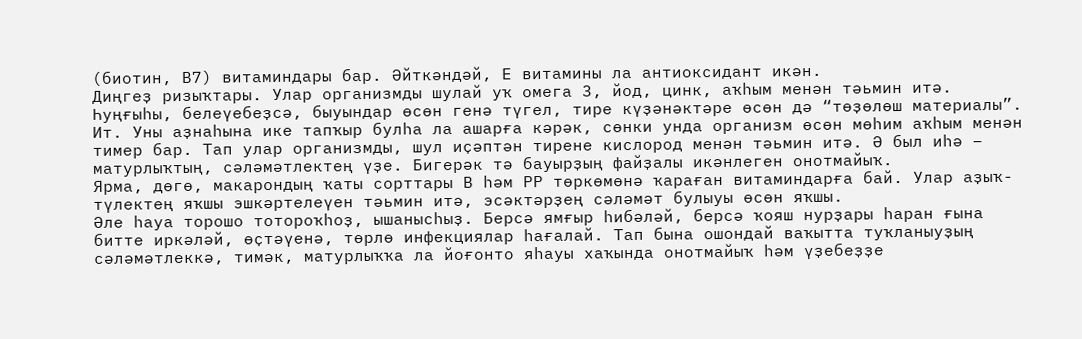(биотин, В7) витаминдары бар. Әйткәндәй, Е витамины ла антиоксидант икән.
Диңгеҙ ризыҡтары. Улар организмды шулай уҡ омега 3, йод, цинк, аҡһым менән тәьмин итә. Һуңғыһы, белеүебеҙсә, быуындар өсөн генә түгел, тире күҙәнәктәре өсөн дә “төҙөлөш материалы”.
Ит. Уны аҙнаһына ике тапҡыр булһа ла ашарға кәрәк, сөнки унда организм өсөн мөһим аҡһым менән тимер бар. Тап улар организмды, шул иҫәптән тирене кислород менән тәьмин итә. Ә был иһә – матурлыҡтың, сәләмәтлектең үҙе. Бигерәк тә бауырҙың файҙалы икәнлеген онотмайыҡ.
Ярма, дөгө, макарондың ҡаты сорттары В һәм РР төркөмөнә ҡараған витаминдарға бай. Улар аҙыҡ-түлектең яҡшы эшкәртелеүен тәьмин итә, эсәктәрҙең сәләмәт булыуы өсөн яҡшы.
Әле һауа торошо тотороҡһоҙ, ышанысһыҙ. Берсә ямғыр һибәләй, берсә ҡояш нурҙары һаран ғына битте иркәләй, өҫтәүенә, төрлө инфекциялар һағалай. Тап бына ошондай ваҡытта туҡланыуҙың сәләмәтлеккә, тимәк, матурлыҡҡа ла йоғонто яһауы хаҡында онотмайыҡ һәм үҙебеҙҙе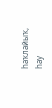һаҡлайыҡ, һау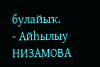булайыҡ.
- Айһылыу НИЗАМОВА